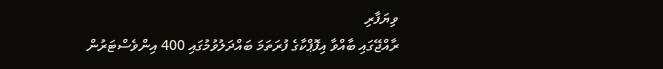ވިޔަފާރި
ރާއްޖޭގައި ބާއްވާ އިފޮޕްކާގެ ފުރަތަމަ ބައްދަލުވުމުގައި 400 އިންވެސްޓަރުން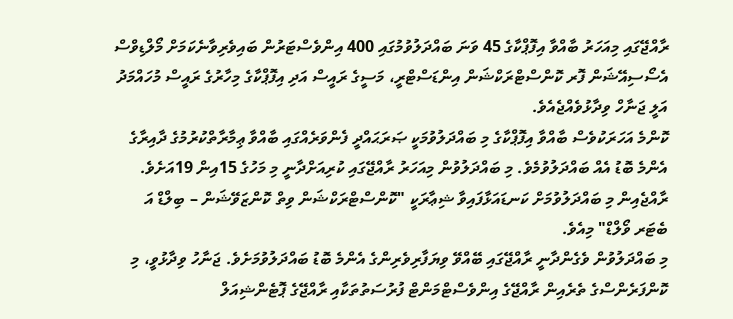ރާއްޖޭގައި މިއަހަރު ބާއްވާ އިފޮޕްކާގެ 45 ވަނަ ބައްދަލުވުމުގައި 400 އިންވެސްޓަރުން ބައިވެރިވާނެކަމަށް މޯލްޑިވްސް އެސޯސިއޭޝަން ފޮރ ކޮންސްޓްރަކްޝަން އިންޑަސްޓްރީ، މަސީގެ ރައީސް އަދި އިފޮޕްކާގެ މިހާރުގެ ރައީސް މުހައްމަދު އަލީ ޖަނާހް ވިދާޅުވެއްޖެއެވެ.
ކޮންމެ އަހަރަކުވެސް ބާއްވާ އިފޮޕްކާގެ މި ބައްދަލުވުމަކީ ޞަރަޙައްދީ ފެންވަރެއްގައި ބާއްވާ ޢިމާރާތްކުރުމުގެ ދާއިރާގެ އެންމެ ބޮޑު އެއް ބައްދަލުވުމެވެ. މި ބައްދަލުވުން މިއަހަރު ރާއްޖޭގައި ކުރިއަށްދާނީ މި މަހުގެ 15އިން 19އަށެވެ. ރާއްޖެއިން މި ބައްދަލުވުމަށް ކަނޑައަޅާފައިވާ ޝިޢާރަކީ "ކޮންސްޓްރަކްޝަން ވިތް ކޮންޒަވޭޝަން – ބިލްޑް އަ ބެޓަރ ވޯލްޑް" މިއެވެ.
މި ބައްދަލުވުން ވެގެންދާނީ ރާއްޖޭގައި ބޭއްވޭ ވިޔަފާރިވެރިންގެ އެންމެ ބޮޑު ބައްދަލުވުމަށެވެ. ޖަނާހު ވިދާޅުވީ، މި ކޮންފަރެންސްގެ ތެރެއިން ރާއްޖޭގެ އިންވެސްޓްމަންޓް ފުރުސަތުތަކާއި ރާއްޖޭގެ ޕޮޓެންޝިއަލް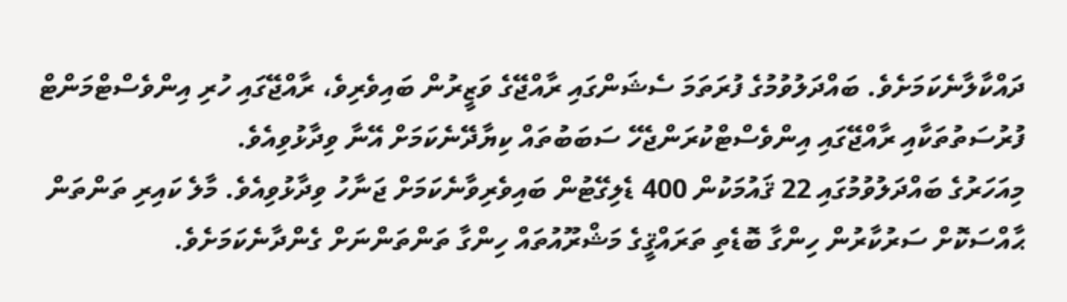ދައްކާލާނެކަމަށެވެ. ބައްދަލުވުމުގެ ފުރަތަމަ ސެޝަންގައި ރާއްޖޭގެ ވަޒީރުން ބައިވެރިވެ، ރާއްޖޭގައި ހުރި އިންވެސްޓްމަންޓް ފުރުސަތުތަކާއި ރާއްޖޭގައި އިންވެސްޓްކުރަންޖެހޭ ސަބަބުތައް ކިޔާދޭނެކަމަށް އޭނާ ވިދާޅުވިއެވެ.
މިއަހަރުގެ ބައްދަލުވުމުގައި 22 ޤައުމަކުން 400 ޑެލިގޭޓުން ބައިވެރިވާނެކަމަށް ޖަނާހު ވިދާޅުވިއެވެ. މާލެ ކައިރި ތަންތަން ޙާއްސަކޮށް ސަރުކާރުން ހިންގާ ބޮޑެތި ތަރައްޤީގެ މަޝްރޫއުތައް ހިންގާ ތަންތަންނަށް ގެންދާނެކަމަށެވެ.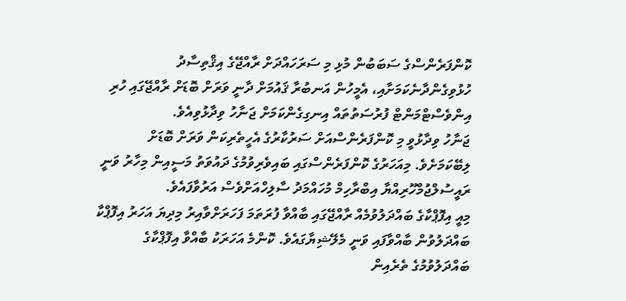ކޮންފަރެންސްގެ ސަބަބުން މުޅި މި ސަރަހައްދަށް ރާއްޖޭގެ އިޤްތިސާދު ހުޅުވިގެންދާނެކަމަށާއި، އެމީހުން އަނބުރާ ޤައުމަށް ދާނީ ވަރަށް ބޮޑަށް ރާއްޖޭގައި ހުރި އިންވެސްޓްމަންޓް ފުރުސަތުތައް އިނގިގެންކަމަށް ޖަނާހު ވިދާޅުވިއެވެ.
ޖަނާހު ވިދާޅުވީ މި ކޮންފަރެންސްއަށް ސަރުކާރުގެ އެހީތެރިކަން ވަރަށް ބޮޑަށް ލިބޭކަމަށެވެ. މިއަހަރުގެ ކޮންފަރެންސްގައި ބައިވެރިވުމުގެ ދައުވަތު މަސީއިން މިހާރު ވަނީ ރައީސުލްޖުމްހޫރިއްޔާ އިބްރާހިމް މުހައްމަދު ސާލިހްއަށްވެސް އަރުވާފައެވެ.
މިއީ އިފޮޕްކާގެ ބައްދަލުވުމެއް ރާއްޖޭގައި ބާއްވާ ފުރަތަމަ ފަހަރަށްވާއިރު މިދިޔަ އަހަރު އިފޮޕްކާ ބައްދަލުވުން ބާއްވާފައި ވަނީ މެލޭޝިޔާގައެވެ. ކޮންމެ އަހަރަކު ބާއްވާ އިފޮޕްކާގެ ބައްދަލުވުމުގެ ތެރެއިން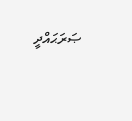ޞަރަޙައްދީ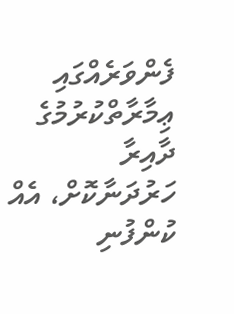ފެންވަރެއްގައި ޢިމާރާތްކުރުމުގެ ދާއިރާ ހަރުދަނާކޮށް، އެއް ކުންފުނި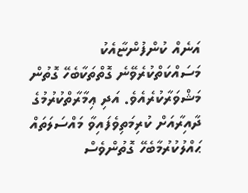އަނެއް ކުންފުންޏާއެކު މަސައްކަތްކުރެވޭނެ ގޮތްތަކާބެހޭ ގޮތުން މަޝްވަރާކުރެއެވެ. އަދި ޢިމާރާތްކުރުމުގެ ދާއިރާއަށް ކުރިމަތިވެފައިވާ މައްސަލަތައް ޙައްލުކުރުމާބެހޭ ގޮތުންވެސް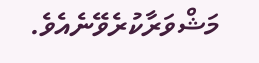މަޝްވަރާކުރެވޭނެއެވެ.